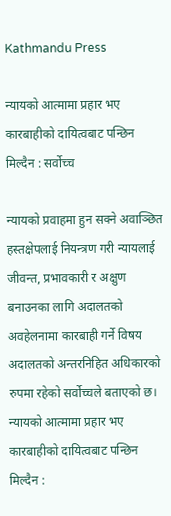Kathmandu Press

न्यायको आत्मामा प्रहार भए कारबाहीको दायित्वबाट पन्छिन मिल्दैन : सर्वोच्च

न्यायको प्रवाहमा हुन सक्ने अवाञ्छित हस्तक्षेपलाई नियन्त्रण गरी न्यायलाई जीवन्त, प्रभावकारी र अक्षुण बनाउनका लागि अदालतको अवहेलनामा कारबाही गर्ने विषय अदालतको अन्तरनिहित अधिकारको रुपमा रहेको सर्वोच्चले बताएको छ।
न्यायको आत्मामा प्रहार भए कारबाहीको दायित्वबाट पन्छिन मिल्दैन :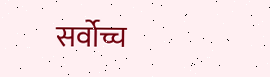सर्वोच्च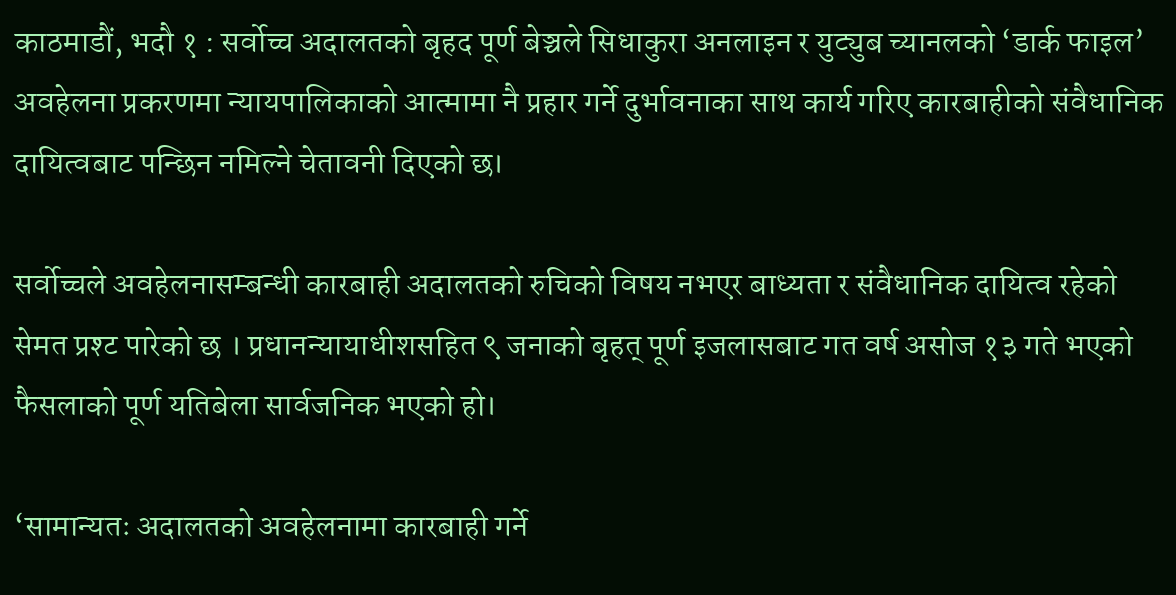काठमाडौं, भदौ १ : सर्वोच्च अदालतको बृहद पूर्ण बेञ्चले सिधाकुरा अनलाइन र युट्युब च्यानलको ‘डार्क फाइल’ अवहेलना प्रकरणमा न्यायपालिकाको आत्मामा नै प्रहार गर्ने दुर्भावनाका साथ कार्य गरिए कारबाहीको संवैधानिक दायित्वबाट पन्छिन नमिल्ने चेतावनी दिएको छ।

सर्वोच्चले अवहेलनासम्बन्धी कारबाही अदालतको रुचिको विषय नभएर बाध्यता र संवैधानिक दायित्व रहेको सेमत प्रश्ट पारेको छ । प्रधानन्यायाधीशसहित ९ जनाको बृहत् पूर्ण इजलासबाट गत वर्ष असोज १३ गते भएको फैसलाको पूर्ण यतिबेला सार्वजनिक भएको हो।

‘सामान्यतः अदालतको अवहेलनामा कारबाही गर्ने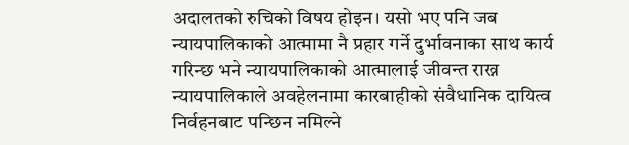अदालतको रुचिको विषय होइन। यसो भए पनि जब न्यायपालिकाको आत्मामा नै प्रहार गर्ने दुर्भावनाका साथ कार्य गरिन्छ भने न्यायपालिकाको आत्मालाई जीवन्त राख्न न्यायपालिकाले अवहेलनामा कारबाहीको संवैधानिक दायित्व निर्वहनबाट पन्छिन नमिल्ने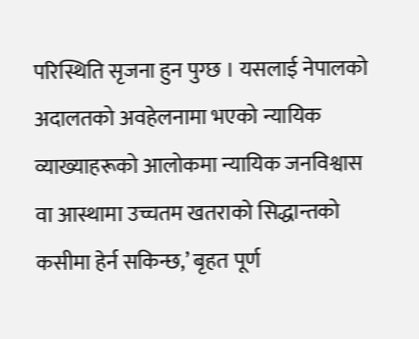परिस्थिति सृजना हुन पुग्छ । यसलाई नेपालको अदालतको अवहेलनामा भएको न्यायिक व्याख्याहरूको आलोकमा न्यायिक जनविश्वास वा आस्थामा उच्चतम खतराको सिद्धान्तको कसीमा हेर्न सकिन्छ,’ बृहत पूर्ण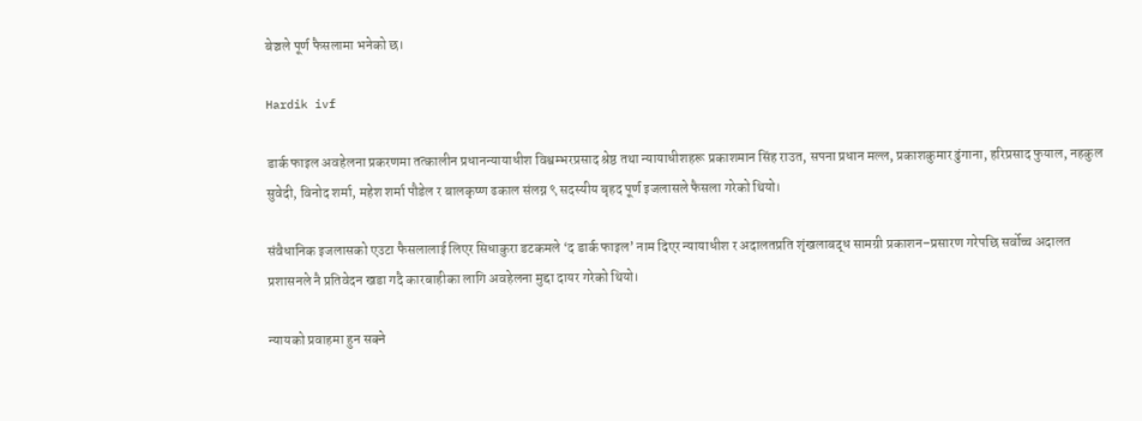बेञ्चले पूर्ण फैसलामा भनेको छ।

Hardik ivf

डार्क फाइल अवहेलना प्रकरणमा तत्कालीन प्रधानन्यायाधीश विश्वम्भरप्रसाद श्रेष्ठ तथा न्यायाधीशहरू प्रकाशमान सिंह राउत, सपना प्रधान मल्ल, प्रकाशकुमार ढुंगाना, हरिप्रसाद फुयाल, नहकुल सुवेदी, विनोद शर्मा, महेश शर्मा पौडेल र बालकृष्ण ढकाल संलग्न ९ सदस्यीय बृहद पूर्ण इजलासले फैसला गरेको थियो।

संवैधानिक इजलासको एउटा फैसलालाई लिएर सिधाकुरा डटकमले ‘द डार्क फाइल’ नाम दिएर न्यायाधीश र अदालतप्रति शृंखलाबद्ध सामग्री प्रकाशन–प्रसारण गरेपछि सर्वोच्च अदालत प्रशासनले नै प्रतिवेदन खडा गदै कारबाहीका लागि अवहेलना मुद्दा दायर गरेको थियो।

न्यायको प्रवाहमा हुन सक्ने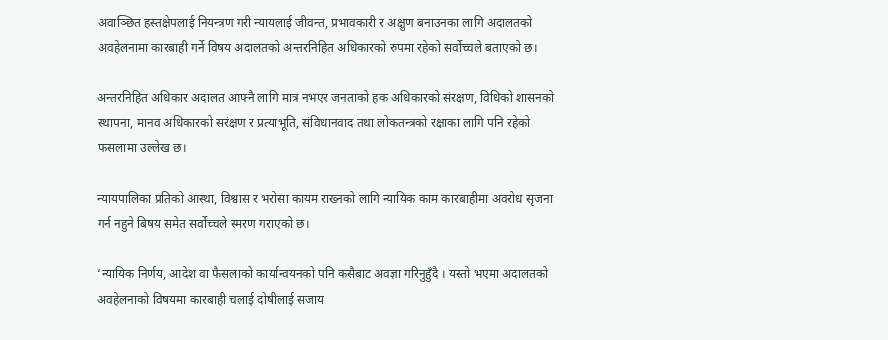अवाञ्छित हस्तक्षेपलाई नियन्त्रण गरी न्यायलाई जीवन्त, प्रभावकारी र अक्षुण बनाउनका लागि अदालतको अवहेलनामा कारबाही गर्ने विषय अदालतको अन्तरनिहित अधिकारको रुपमा रहेको सर्वोच्चले बताएको छ।

अन्तरनिहित अधिकार अदालत आफ्नै लागि मात्र नभएर जनताको हक अधिकारको संरक्षण, विधिको शासनको स्थापना, मानव अधिकारको सरंक्षण र प्रत्याभूति, संविधानवाद तथा लोकतन्त्रको रक्षाका लागि पनि रहेको फसलामा उल्लेख छ।

न्यायपालिका प्रतिको आस्था, विश्वास र भरोसा कायम राख्नको लागि न्यायिक काम कारबाहीमा अवरोध सृजना गर्न नहुने बिषय समेत सर्वोच्चले स्मरण गराएको छ।

‘न्यायिक निर्णय, आदेश वा फैसलाको कार्यान्वयनको पनि कसैबाट अवज्ञा गरिनुहुँदै । यस्तो भएमा अदालतको अवहेलनाको विषयमा कारबाही चलाई दोषीलाई सजाय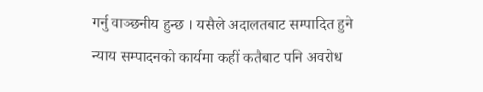गर्नु वाञ्छनीय हुन्छ । यसैले अदालतबाट सम्पादित हुने न्याय सम्पादनको कार्यमा कहीं कतैबाट पनि अवरोध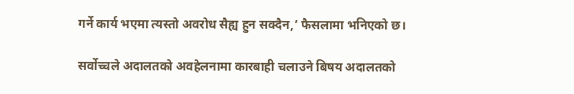गर्ने कार्य भएमा त्यस्तो अवरोध सैह्य हुन सक्दैन,’ फैसलामा भनिएको छ।

सर्वोच्चले अदालतको अवहेलनामा कारबाही चलाउने बिषय अदालतको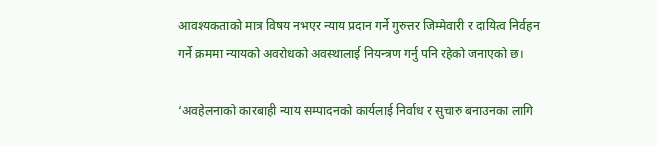आवश्यकताको मात्र विषय नभएर न्याय प्रदान गर्ने गुरुत्तर जिम्मेवारी र दायित्व निर्वहन गर्ने क्रममा न्यायको अवरोधको अवस्थालाई नियन्त्रण गर्नु पनि रहेको जनाएको छ।

‘अवहेलनाको कारबाही न्याय सम्पादनको कार्यलाई निर्वाध र सुचारु बनाउनका लागि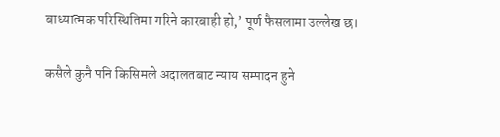बाध्यात्मक परिस्थितिमा गरिने कारबाही हो,’ पूर्ण फैसलामा उल्लेख छ।

कसैले कुनै पनि किसिमले अदालतबाट न्याय सम्पादन हुने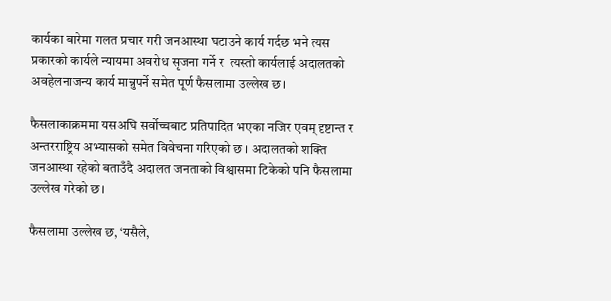कार्यका बारेमा गलत प्रचार गरी जनआस्था घटाउने कार्य गर्दछ भने त्यस प्रकारको कार्यले न्यायमा अवरोध सृजना गर्ने र  त्यस्तो कार्यलाई अदालतको अवहेलनाजन्य कार्य मान्नुपर्ने समेत पूर्ण फैसलामा उल्लेख छ।

फैसलाकाक्रममा यसअघि सर्वोच्चबाट प्रतिपादित भएका नजिर एवम् दृष्टान्त र अन्तरराष्ट्रिय अभ्यासको समेत विवेचना गरिएको छ । अदालतको शक्ति जनआस्था रहेको बताउँदै अदालत जनताको विश्वासमा टिकेको पनि फैसलामा उल्लेख गरेको छ।

फैसलामा उल्लेख छ, ‘यसैले,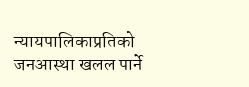न्यायपालिकाप्रतिको जनआस्था खलल पार्ने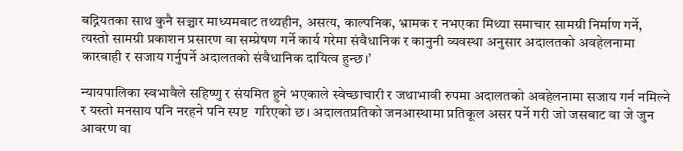बद्नियतका साथ कुनै सञ्चार माध्यमबाट तथ्यहीन, असत्य, काल्पनिक, भ्रामक र नभएका मिथ्या समाचार सामग्री निर्माण गर्ने, त्यस्तो सामग्री प्रकाशन प्रसारण वा सम्प्रेषण गर्ने कार्य गरेमा संवैधानिक र कानुनी व्यवस्था अनुसार अदालतको अवहेलनामा कारबाही र सजाय गर्नुपर्ने अदालतको संवैधानिक दायित्व हुन्छ।’

न्यायपालिका स्वभावैले सहिष्णु र संयमित हुने भएकाले स्वेच्छाचारी र जथाभावी रुपमा अदालतको अवहेलनामा सजाय गर्न नमिल्ने र यस्तो मनसाय पनि नरहने पनि स्पष्ट  गरिएको छ। अदालतप्रतिको जनआस्थामा प्रतिकूल असर पर्ने गरी जो जसबाट वा जे जुन आवरण वा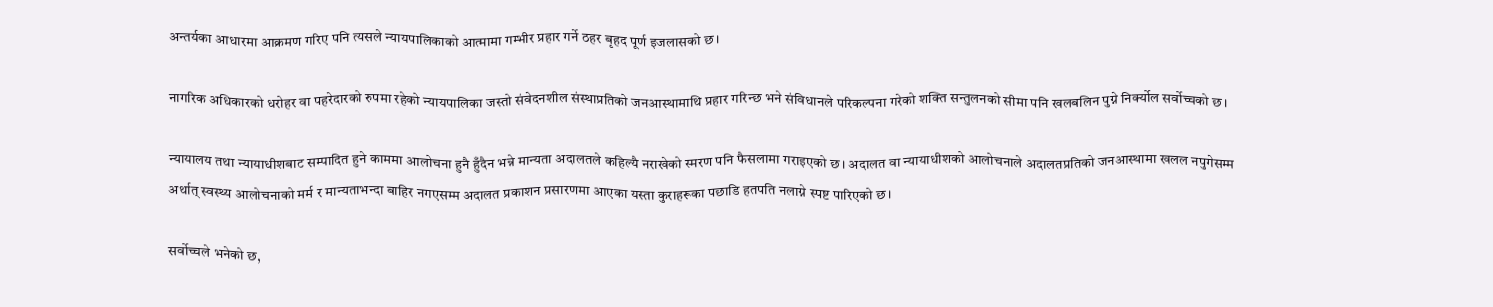अन्तर्यका आधारमा आक्रमण गरिए पनि त्यसले न्यायपालिकाको आत्मामा गम्भीर प्रहार गर्ने ठहर बृहद पूर्ण इजलासको छ।

नागरिक अधिकारको धरोहर वा पहरेदारको रुपमा रहेको न्यायपालिका जस्तो संवेदनशील संस्थाप्रतिको जनआस्थामाथि प्रहार गरिन्छ भने संविधानले परिकल्पना गरेको शक्ति सन्तुलनको सीमा पनि खलबलिन पुग्ने निर्क्योल सर्वोच्चको छ।

न्यायालय तथा न्यायाधीशबाट सम्पादित हुने काममा आलोचना हुनै हुँदैन भन्ने मान्यता अदालतले कहिल्यै नराखेको स्मरण पनि फैसलामा गराइएको छ। अदालत वा न्यायाधीशको आलोचनाले अदालतप्रतिको जनआस्थामा खलल नपुगेसम्म अर्थात् स्वस्थ्य आलोचनाको मर्म र मान्यताभन्दा बाहिर नगएसम्म अदालत प्रकाशन प्रसारणमा आएका यस्ता कुराहरूका पछाडि हतपति नलाग्ने स्पष्ट पारिएको छ।

सर्वोच्चले भनेको छ,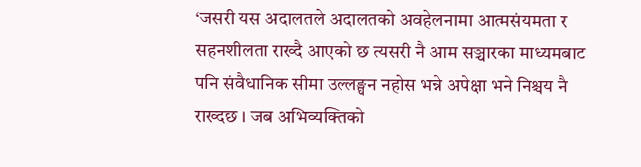‘जसरी यस अदालतले अदालतको अवहेलनामा आत्मसंयमता र सहनशीलता राख्दै आएको छ त्यसरी नै आम सञ्चारका माध्यमबाट पनि संवैधानिक सीमा उल्लङ्घन नहोस भन्ने अपेक्षा भने निश्चय नै राख्दछ । जब अभिव्यक्तिको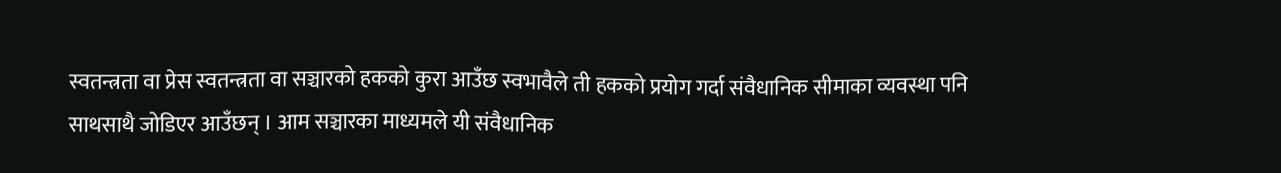स्वतन्त्रता वा प्रेस स्वतन्त्रता वा सञ्चारको हकको कुरा आउँछ स्वभावैले ती हकको प्रयोग गर्दा संवैधानिक सीमाका व्यवस्था पनि साथसाथै जोडिएर आउँछन् । आम सञ्चारका माध्यमले यी संवैधानिक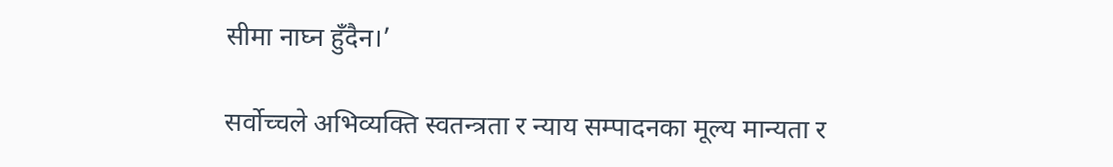सीमा नाघ्न हुँदैन।’

सर्वोच्चले अभिव्यक्ति स्वतन्त्रता र न्याय सम्पादनका मूल्य मान्यता र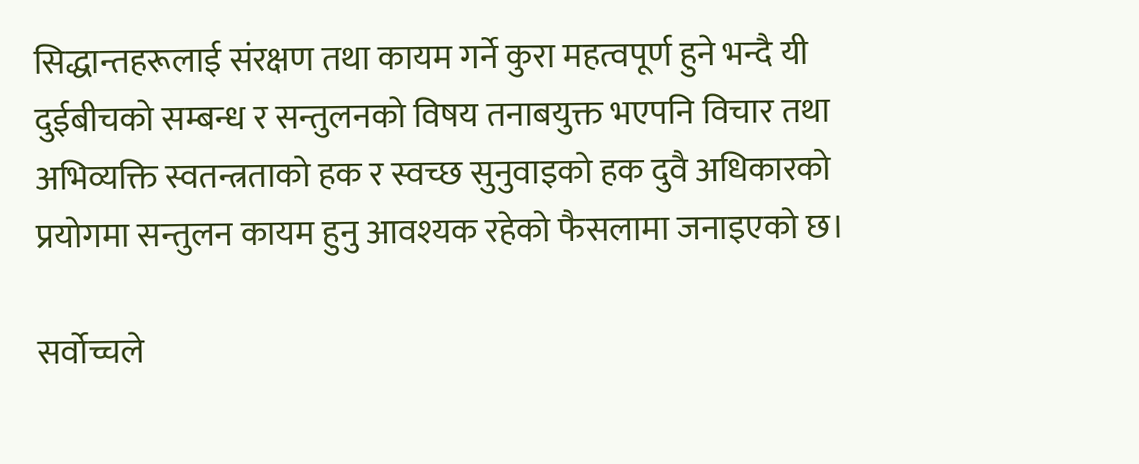सिद्धान्तहरूलाई संरक्षण तथा कायम गर्ने कुरा महत्वपूर्ण हुने भन्दै यी दुईबीचको सम्बन्ध र सन्तुलनको विषय तनाबयुक्त भएपनि विचार तथा अभिव्यक्ति स्वतन्त्रताको हक र स्वच्छ सुनुवाइको हक दुवै अधिकारको प्रयोगमा सन्तुलन कायम हुनु आवश्यक रहेको फैसलामा जनाइएको छ।

सर्वोच्चले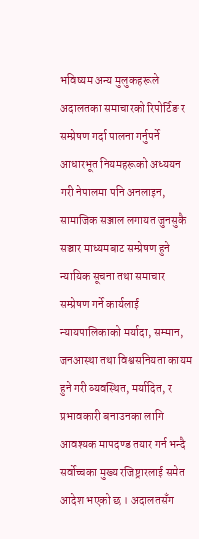भविष्यम अन्य मुलुकहरूले अदालतका समाचारको रिपोर्टिङ र सम्प्रेषण गर्दा पालना गर्नुपर्ने आधारभूत नियमहरूको अध्ययन गरी नेपालमा पनि अनलाइन, सामाजिक सञ्जाल लगायत जुनसुकै सञ्चार माध्यमबाट सम्प्रेषण हुने न्यायिक सूचना तथा समाचार सम्प्रेषण गर्ने कार्यलाई न्यायपालिकाको मर्यादा, सम्मान, जनआस्था तथा विश्वसनियता कायम हुने गरी व्यवस्थित, मर्यादित, र प्रभावकारी बनाउनका लागि आवश्यक मापदण्ड तयार गर्न भन्दै सर्वोच्चका मुख्य रजिष्ट्रारलाई समेत आदेश भएको छ । अदालतसँग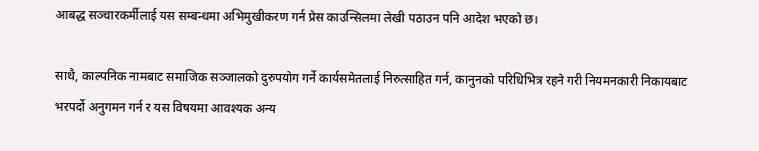आबद्ध सञ्चारकर्मीलाई यस सम्बन्धमा अभिमुखीकरण गर्न प्रेस काउन्सिलमा लेखी पठाउन पनि आदेश भएको छ।

साथै, काल्पनिक नामबाट समाजिक सञ्जालको दुरुपयोग गर्ने कार्यसमेतलाई निरुत्साहित गर्न, कानुनको परिधिभित्र रहने गरी नियमनकारी निकायबाट भरपर्दो अनुगमन गर्न र यस विषयमा आवश्यक अन्य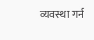व्यवस्था गर्न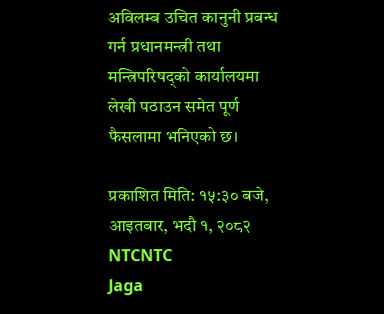अविलम्ब उचित कानुनी प्रबन्ध गर्न प्रधानमन्त्री तथा मन्त्रिपरिषद्को कार्यालयमा लेखी पठाउन समेत पूर्ण फैसलामा भनिएको छ।

प्रकाशित मिति: १५:३० बजे, आइतबार, भदौ १, २०८२
NTCNTC
Jaga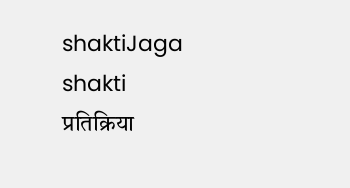shaktiJaga shakti
प्रतिक्रिया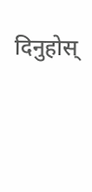दिनुहोस्